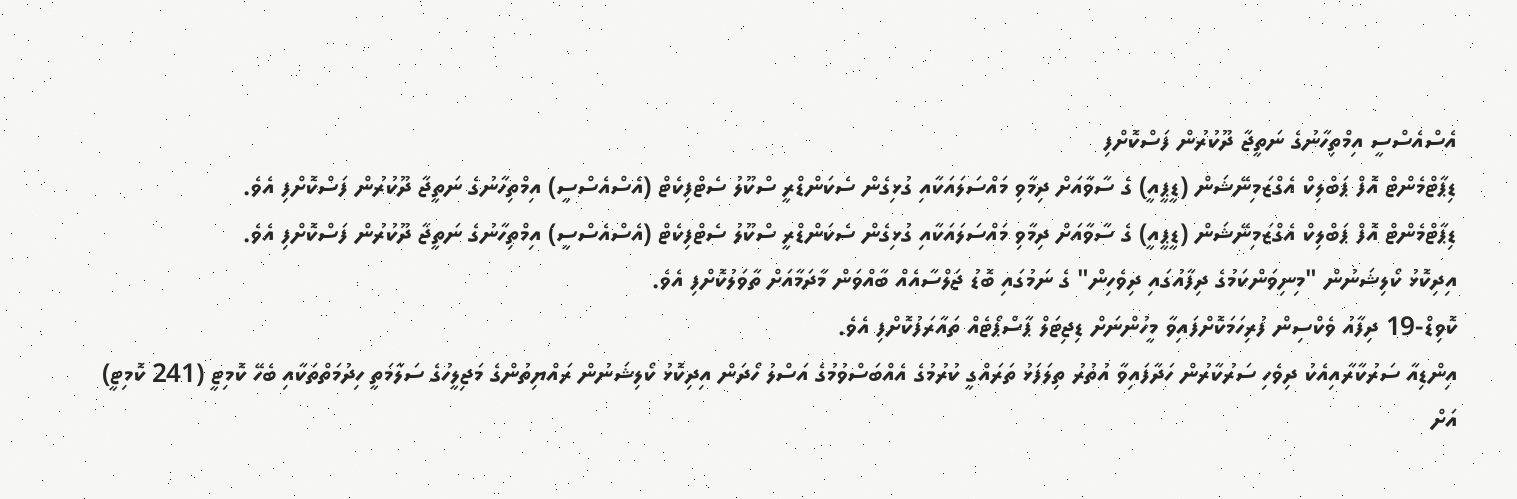އެސްއެސްސީ އިމްތިހާނުގެ ނަތީޖާ ދޫކުރުން ފަސްކޮށްފި
ޑިޕާޓްމެންޓް އޮފް ޕަބްލިކް އެގްޒަމިނޭޝަން (ޑީޕީއީ) ގެ ސާވާއަށް ދިމާވި މައްސަލައަކާއި ގުޅިގެން ސެކަންޑްރީ ސްކޫލު ސެޓްފިކެޓް (އެސްއެސްސީ) އިމްތިހާނުގެ ނަތީޖާ ދޫކުރުން ފަސްކޮށްފި އެވެ.
ޑިޕާޓްމެންޓް އޮފް ޕަބްލިކް އެގްޒަމިނޭޝަން (ޑީޕީއީ) ގެ ސާވާއަށް ދިމާވި މައްސަލައަކާއި ގުޅިގެން ސެކަންޑްރީ ސްކޫލު ސެޓްފިކެޓް (އެސްއެސްސީ) އިމްތިހާނުގެ ނަތީޖާ ދޫކުރުން ފަސްކޮށްފި އެވެ.
އިދިކޮޅު ކޯލިޝަނުން "މިނިވަންކަމުގެ ދިފާއުގައި ދިވެހިން" ގެ ނަމުގައި ބޮޑު ޖަލްސާއެއް ބާއްވަން މާދަމާއަށް ތާވަލުކޮށްފި އެވެ.
ކޮވިޑް-19 ދިފާއު ވެކްސިން ފުރިހަމަކޮށްފައިވާ މީހުންނަށް ޑިޖިޓަލް ޕާސްޕޯޓެއް ތައާރަފުކޮށްފި އެވެ.
އިންޑިއާ ސަރުކާރާއިއެކު ދިވެހި ސަރުކާރުން ހަދާފައިވާ އުތުރު ތިލަފަޅު ތަރައްގީ ކުރުމުގެ އެއްބަސްވުމުގެ އަސްލު ހޯދަން އިދިކޮޅު ކޯލިޝަނުން ރައްޔިތުންގެ މަޖިލީހުގެ ސަލާމަތީ ހިދުމަތްތަކާއި ބެހޭ ކޮމިޓީ (241 ކޮމިޓީ) އަށް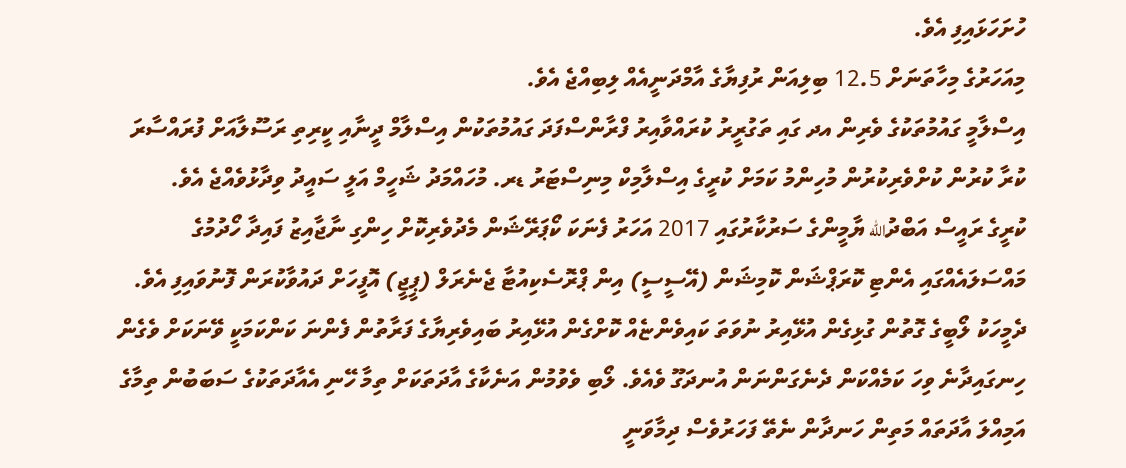ހުށަހަޅައިފި އެވެ.
މިއަހަރުގެ މިހާތަނަށް 12.5 ބިލިއަން ރުފިޔާގެ އާމްދަނީއެއް ލިބިއްޖެ އެވެ.
އިސްލާމީ ގައުމުތަކުގެ ވެރިން އދ ގައި ތަގުރީރު ކުރައްވާއިރު ފްރާންސްފަދަ ގައުމުތަކުން އިސްލާމް ދީނާއި ކީރިތި ރަސޫލާއަށް ފުރައްސާރަ ކުރާ ކުރުން ކުށްވެރިކުރުން މުހިންމު ކަމަށް ކުރީގެ އިސްލާމިކް މިނިސްޓަރު ޑރ. މުހައްމަދު ޝަހީމް އަލީ ސައީދު ވިދާޅުވެއްޖެ އެވެ.
ކުރީގެ ރައީސް އަބްދުالله ޔާމީންގެ ސަރުކާރުގައި 2017 އަހަރު ފެނަކަ ކޯޕަރޭޝަން މެދުވެރިކޮށް ހިންގި ނާޖާއިޒު ފައިދާ ހޯދުމުގެ މައްސަލައެއްގައި އެންޓި ކޮރަޕްޝަން ކޮމިޝަން (އޭސީސީ) އިން ޕްރޮސެކިއުޓާ ޖެނެރަލް (ޕީޖީ) އޮފީހަށް ދައުވާކުރަން ފޮނުވައިފި އެވެ.
ދެމީހަކު ލޯބީގެ ގޮތުން ގުޅިގެން އުޅޭއިރު ނުވަތަ ކައިވެންޏެއް ކޮށްގެން އުޅޭއިރު ބައިވެރިޔާގެ ފަރާތުން ފެންނަ ކަންކަމަކީ ވޭނަކަށް ވެގެން ހިނގައިދާނެ ވިހަ ކަމެއްކަން ދެނެގަންނަން އުނދަގޫ ވެއެވެ. ލޯބި ވެވުމުން އަނެކާގެ އާދަތަކަށް ތިމާ ހޭނި އެއާދަތަކުގެ ސަބަބުން ތިމާގެ އަމިއްލަ އާދަތައް މަތިން ހަނދާން ނެތޭ ފަހަރުވެސް ދިމާވަނީ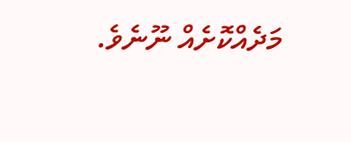މަދެއްކޮށެއް ނޫނެވެ.